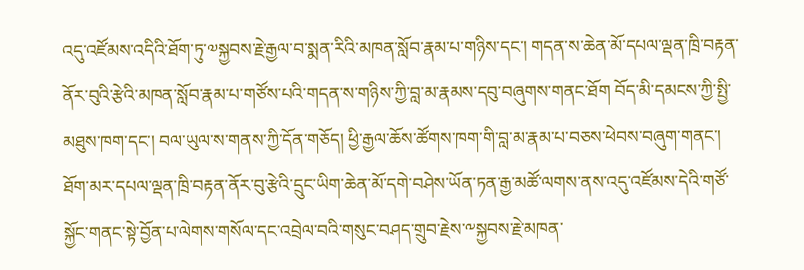འདུ་འཛོམས་འདིའི་ཐོག་ཏུ་༧སྐྱབས་རྗེ་རྒྱལ་བ་སྨན་རིའི་མཁན་སློབ་རྣམ་པ་གཉིས་དང་། གདན་ས་ཆེན་མོ་དཔལ་ལྡན་ཁྲི་བརྟན་ནོར་བུའི་རྩེའི་མཁན་སློབ་རྣམ་པ་གཙོས་པའི་གདན་ས་གཉིས་ཀྱི་བླ་མ་རྣམས་དབུ་བཞུགས་གནང་ཐོག བོད་མི་དམངས་ཀྱི་སྤྱི་མཐུས་ཁག་དང་། བལ་ཡུལ་ས་གནས་ཀྱི་དོན་གཅོད། ཕྱི་རྒྱལ་ཆོས་ཚོགས་ཁག་གི་བླ་མ་རྣམ་པ་བཅས་ཕེབས་བཞུག་གནང་། ཐོག་མར་དཔལ་ལྡན་ཁྲི་བརྟན་ནོར་བུ་རྩེའི་དྲུང་ཡིག་ཆེན་མོ་དགེ་བཤེས་ཡོན་ཏན་རྒྱ་མཚོ་ལགས་ནས་འདུ་འཛོམས་དེའི་གཙོ་སྐྱོང་གནང་སྟེ་བྱོན་པ་ལེགས་གསོལ་དང་འབྲེལ་བའི་གསུང་བཤད་གྲུབ་རྗེས་༸སྐྱབས་རྗེ་མཁན་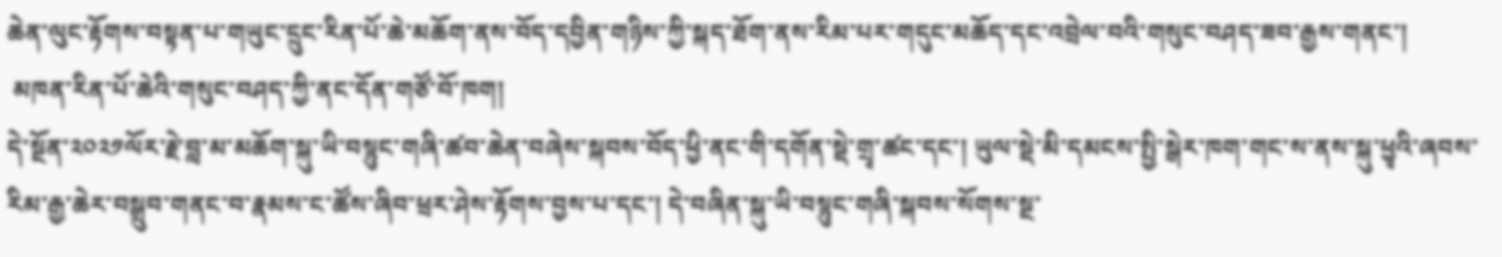ཆེན་ལུང་རྟོགས་བསྟན་པ་གཡུང་དྲུང་རིན་པོ་ཆེ་མཆོག་ནས་བོད་དབྱིན་གཉིས་ཀྱི་སྐད་ཐོག་ནས་རིམ་པར་གདུང་མཆོད་དང་འབྲེལ་བའི་གསུང་བཤད་ཟབ་རྒྱས་གནང་།
 མཁན་རིན་པོ་ཆེའི་གསུང་བཤད་ཀྱི་ནང་དོན་གཙོ་བོ་ཁག།
དེ་སྔོན་༢༠༢༡ལོར་རྗེ་བླ་མ་མཆོག་སྐུ་ཡི་བསྙུང་གཞི་ཚབ་ཆེན་བཞེས་སྐབས་བོད་ཕྱི་ནང་གི་དགོན་སྡེ་གྲྭ་ཚང་དང་། ཡུལ་སྡེ་མི་དམངས་སྤྱི་སྒེར་ཁག་གང་ས་ནས་སྐུ་ཕྱྭའི་ཞབས་རིམ་རྒྱ་ཆེར་བསྒྲུབ་གནང་བ་རྣམས་ང་ཚོས་ཞིབ་ཕྲར་ཤེས་རྟོགས་བྱས་པ་དང་། དེ་བཞིན་སྐུ་ཡི་བསྙུང་གཞི་སྐབས་སོགས་སྔ་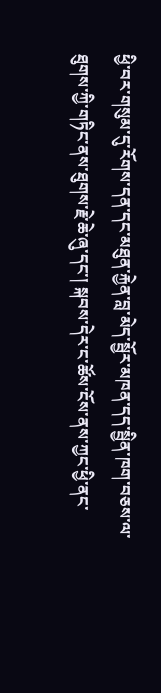ཕྱི་བར་གསུམ་དུ་རོགས་དན་དང་མཐུན་རྐྱེན་བླ་མེད་སྦྱོར་མཁན་དད་སྦྱིན་ཁག་བཅས་ལ་ཐུགས་ཀྱི་གཏིང་ནས་ཐུགས་རྗེ་ཆེ་ཞུ་དང་། སྐབས་དེར་ང་ཚོས་ངོས་ནས་ཀྱང་ཕྱི་ནང་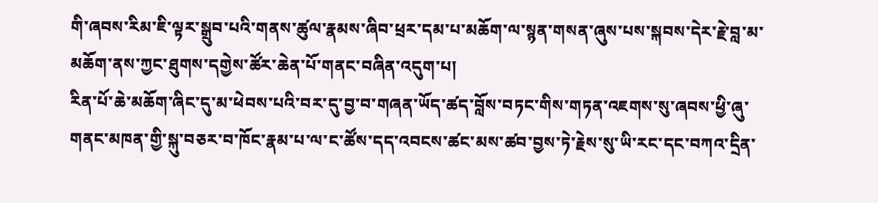གི་ཞབས་རིམ་ཇི་ལྟར་སྒྲུབ་པའི་གནས་ཚུལ་རྣམས་ཞིབ་ཕྲར་དམ་པ་མཆོག་ལ་སྙན་གསན་ཞུས་པས་སྐབས་དེར་རྗེ་བླ་མ་མཆོག་ནས་ཀྱང་ཐུགས་དགྱེས་ཚོར་ཆེན་པོ་གནང་བཞིན་འདུག་པ།
རིན་པོ་ཆེ་མཆོག་ཞིང་དུ་མ་ཕེབས་པའི་བར་དུ་བྱ་བ་གཞན་ཡོད་ཚད་བློས་བཏང་གིས་གཏན་འཇགས་སུ་ཞབས་ཕྱི་ཞུ་གནང་མཁན་གྱི་སྐུ་བཅར་བ་ཁོང་རྣམ་པ་ལ་ང་ཚོས་དད་འབངས་ཚང་མས་ཚབ་བྱས་ཏེ་རྗེས་སུ་ཡི་རང་དང་བཀའ་དྲིན་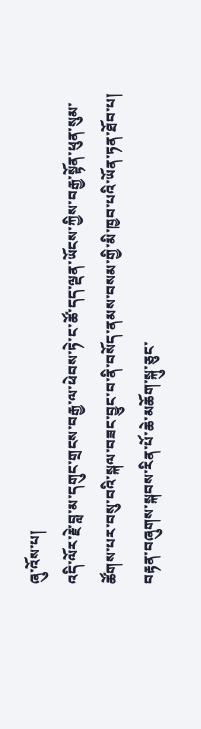ཞུ་འོས་པ།
འདི་ལོར་རྗེ་བླ་མ་དགུང་གྲངས་བརྒྱ་ལ་ཕེབས་ཏེ་ང་ཚོ་དད་ལྡན་ཡོངས་ཀྱིས་བརྒྱ་སྟོན་ཕུན་སུམ་ཚོགས་པར་བསུ་བའི་སྐལ་བཟང་བྱུང་བ་ནི་བསོད་ནམས་བསམ་གྱི་མི་ཁྱབ་པའི་ཡོན་ཏན་ཐོབ་པ། བརྟན་བཞུགས་སྐབས་རིན་པོ་ཆེ་མཆོག་སྐུ་ཅུང་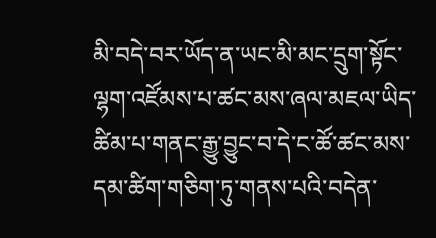མི་བདེ་བར་ཡོད་ན་ཡང་མི་མང་དྲུག་སྟོང་ལྷག་འཛོམས་པ་ཚང་མས་ཞལ་མཇལ་ཡིད་ཚིམ་པ་གནང་རྒྱུ་བྱུང་བ་དེ་ང་ཚོ་ཚང་མས་དམ་ཚིག་གཅིག་ཏུ་གནས་པའི་བདེན་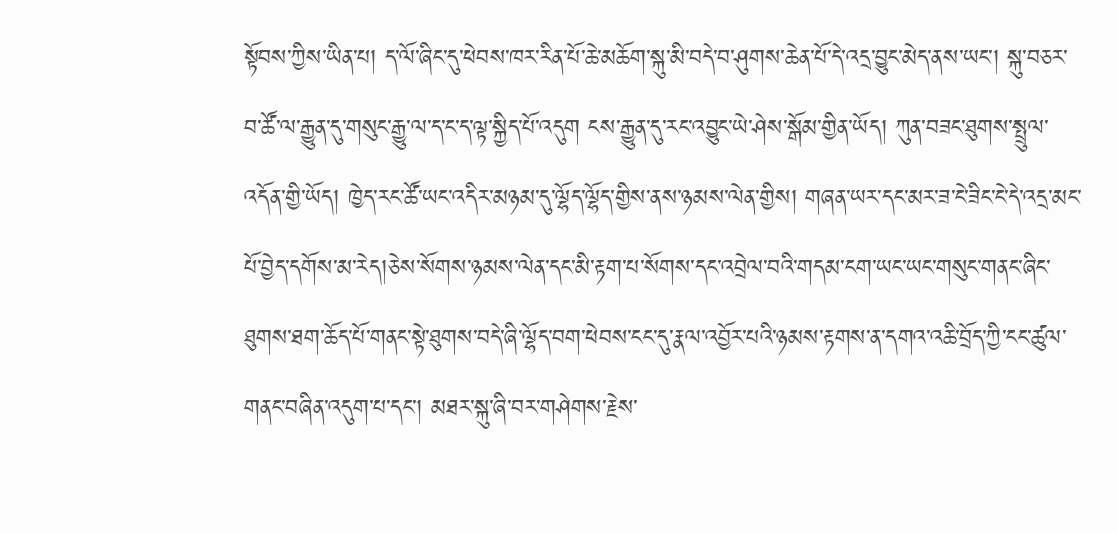སྟོབས་ཀྱིས་ཡིན་པ། ད་ལོ་ཞིང་དུ་ཕེབས་ཁར་རིན་པོ་ཆེ་མཆོག་སྐུ་མི་བདེ་བ་ཤུགས་ཆེན་པོ་དེ་འདྲ་བྱུང་མེད་ནས་ཡང་། སྐུ་བཅར་བ་ཚོ་ལ་རྒྱུན་དུ་གསུང་རྒྱུ་ལ་ད་ང་ད་ལྟ་སྐྱིད་པོ་འདུག ངས་རྒྱུན་དུ་རང་འབྱུང་ཡེ་ཤེས་སྒོམ་གྱིན་ཡོད། ཀུན་བཟང་ཐུགས་སྤྲུལ་འདོན་གྱི་ཡོད། ཁྱེད་རང་ཚོ་ཡང་འདིར་མཉམ་དུ་ལྷོད་ལྷོད་གྱིས་ནས་ཉམས་ལེན་གྱིས། གཞན་ཡར་དང་མར་ཟ་ངེ་ཟིང་ངེ་དེ་འདྲ་མང་པོ་བྱེད་དགོས་མ་རེད།ཅེས་སོགས་ཉམས་ལེན་དང་མི་རྟག་པ་སོགས་དང་འབྲེལ་བའི་གདམ་ངག་ཡང་ཡང་གསུང་གནང་ཞིང་ཐུགས་ཐག་ཆོད་པོ་གནང་སྟེ་ཐུགས་བདེ་ཞི་ལྷོད་བག་ཕེབས་ངང་དུ་རྣལ་འབྱོར་པའི་ཉམས་རྟགས་ན་དགའ་འཆི་བྲོད་ཀྱི་ངང་ཚུལ་གནང་བཞིན་འདུག་པ་དང་། མཐར་སྐུ་ཞི་བར་གཤེགས་རྗེས་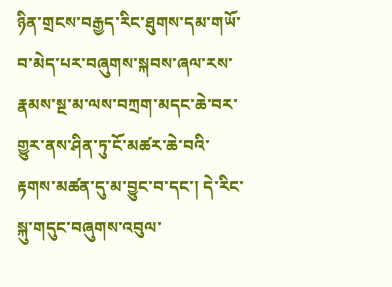ཉིན་གྲངས་བརྒྱད་རིང་ཐུགས་དམ་གཡོ་བ་མེད་པར་བཞུགས་སྐབས་ཞལ་རས་རྣམས་སྔ་མ་ལས་བཀྲག་མདང་ཆེ་བར་གྱུར་ནས་ཤིན་ཏུ་ངོ་མཚར་ཆེ་བའི་རྟགས་མཚན་དུ་མ་བྱུང་བ་དང་། དེ་རིང་སྐུ་གདུང་བཞུགས་འབུལ་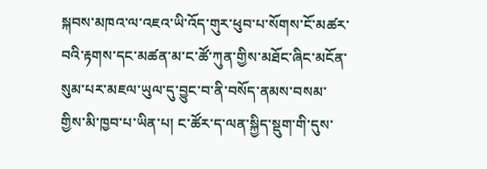སྐབས་མཁའ་ལ་འཇའ་ཡི་འོད་གུར་ཕུབ་པ་སོགས་ངོ་མཚར་བའི་རྟགས་དང་མཚན་མ་ང་ཚོ་ཀུན་གྱིས་མཐོང་ཞིང་མངོན་སུམ་པར་མཇལ་ཡུལ་དུ་བྱུང་བ་ནི་བསོད་ནམས་བསམ་གྱིས་མི་ཁྱབ་པ་ཡིན་པ། ང་ཚོར་ད་ལན་སྐྱིད་སྡུག་གི་དུས་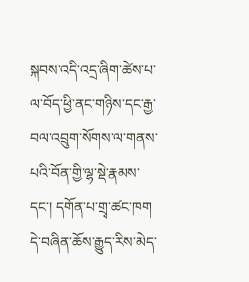སྐབས་འདི་འདྲ་ཞིག་ཚེས་པ་ལ་བོད་ཕྱི་ནང་གཉིས་དང་རྒྱ་བལ་འབྲུག་སོགས་ལ་གནས་པའི་བོན་གྱི་ལྷ་སྡེ་རྣམས་དང་། དགོན་པ་གྲྭ་ཚང་ཁག དེ་བཞིན་ཆོས་རྒྱུད་རིས་མེད་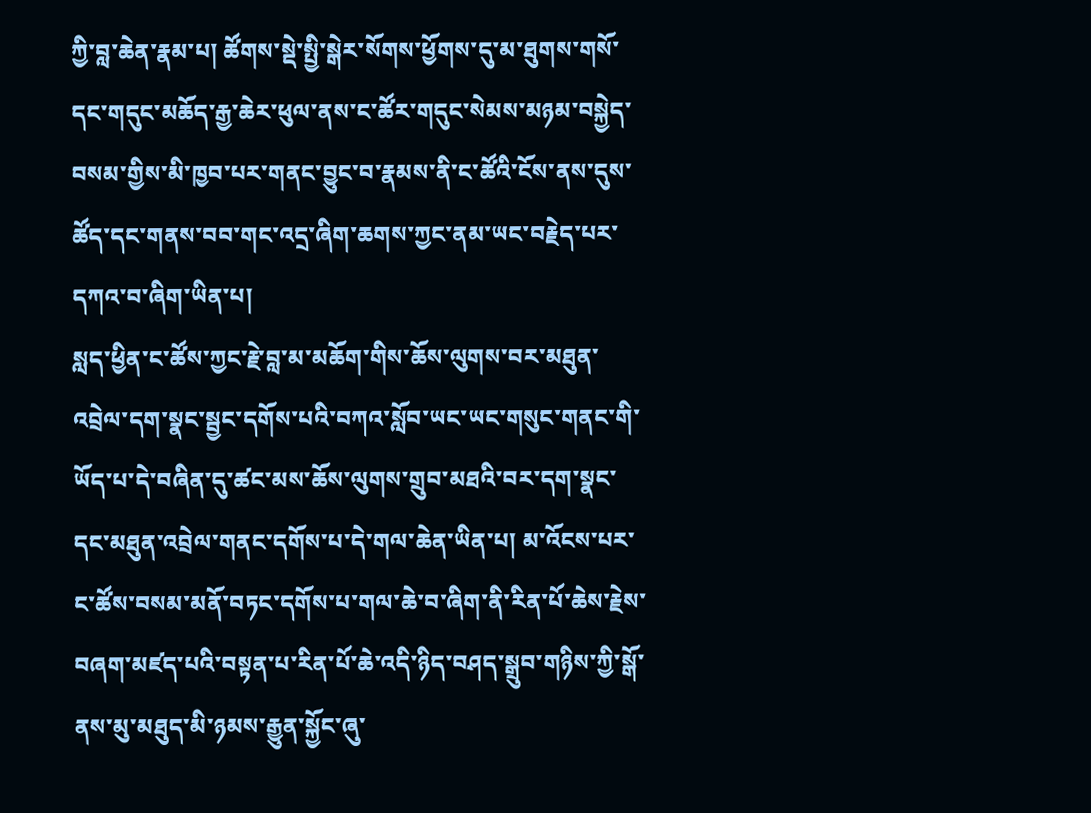ཀྱི་བླ་ཆེན་རྣམ་པ། ཚོགས་སྡེ་སྤྱི་སྒེར་སོགས་ཕྱོགས་དུ་མ་ཐུགས་གསོ་དང་གདུང་མཆོད་རྒྱ་ཆེར་ཕུལ་ནས་ང་ཚོར་གདུང་སེམས་མཉམ་བསྐྱེད་བསམ་གྱིས་མི་ཁྱབ་པར་གནང་བྱུང་བ་རྣམས་ནི་ང་ཚོའི་ངོས་ནས་དུས་ཚོད་དང་གནས་བབ་གང་འདྲ་ཞིག་ཆགས་ཀྱང་ནམ་ཡང་བརྗེད་པར་དཀའ་བ་ཞིག་ཡིན་པ།
སླད་ཕྱིན་ང་ཚོས་ཀྱང་རྗེ་བླ་མ་མཆོག་གིས་ཆོས་ལུགས་བར་མཐུན་འབྲེལ་དག་སྣང་སྦྱང་དགོས་པའི་བཀའ་སློབ་ཡང་ཡང་གསུང་གནང་གི་ཡོད་པ་དེ་བཞིན་དུ་ཚང་མས་ཆོས་ལུགས་གྲུབ་མཐའི་བར་དག་སྣང་དང་མཐུན་འབྲེལ་གནང་དགོས་པ་དེ་གལ་ཆེན་ཡིན་པ། མ་འོངས་པར་ང་ཚོས་བསམ་མནོ་བཏང་དགོས་པ་གལ་ཆེ་བ་ཞིག་ནི་རིན་པོ་ཆེས་རྗེས་བཞག་མཛད་པའི་བསྟན་པ་རིན་པོ་ཆེ་འདི་ཉིད་བཤད་སྒྲུབ་གཉིས་ཀྱི་སྒོ་ནས་མུ་མཐུད་མི་ཉམས་རྒྱུན་སྐྱོང་ཞུ་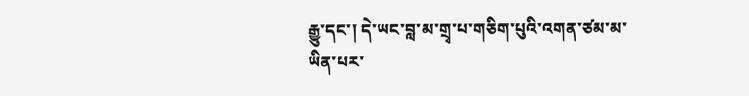རྒྱུ་དང་། དེ་ཡང་བླ་མ་གྲྭ་པ་གཅིག་པུའི་འགན་ཙམ་མ་ཡིན་པར་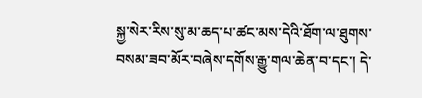སྐྱ་སེར་རིས་སུ་མ་ཆད་པ་ཚང་མས་དེའི་ཐོག་ལ་ཐུགས་བསམ་ཟབ་མོར་བཞེས་དགོས་རྒྱུ་གལ་ཆེན་བ་དང་། དེ་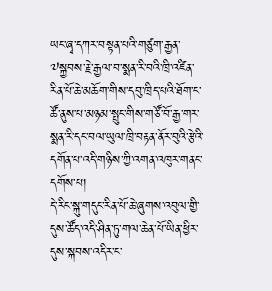ཡང་ཞྭ་དཀར་བསྟན་པའི་གཙུག་རྒྱན་༧སྐྱབས་རྗེ་རྒྱལ་བ་སྨན་རི་བའི་ཁྲི་འཛིན་རིན་པོ་ཆེ་མཆོག་གིས་དབུ་ཁྲིད་པའི་ཐོག་ང་ཚོ་ནུས་པ་མཉམ་སྤུང་གིས་གཙོ་བོ་རྒྱ་གར་སྨན་རི་དང་བལ་ཡུལ་ཁྲི་བརྟན་ནོར་བུའི་རྩེའི་དགོན་པ་འདི་གཉིས་ཀྱི་འགན་འཁུར་གནང་དགོས་པ།
དེ་རིང་སྐུ་གདུང་རིན་པོ་ཆེ་ཞུགས་འབུལ་གྱི་དུས་ཚོད་འདི་ཤིན་ཏུ་གལ་ཆེན་པོ་ཡིན་ཕྱིར་དུས་སྐབས་འདིར་ང་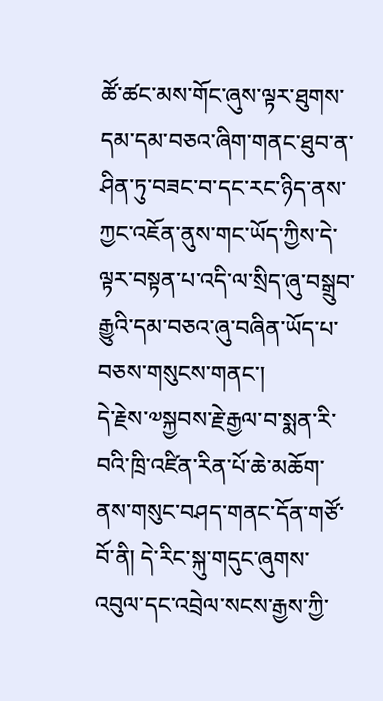ཚོ་ཚང་མས་གོང་ཞུས་ལྟར་ཐུགས་དམ་དམ་བཅའ་ཞིག་གནང་ཐུབ་ན་ཤིན་ཏུ་བཟང་བ་དང་རང་ཉིད་ནས་ཀྱང་འཇོན་ནུས་གང་ཡོད་ཀྱིས་དེ་ལྟར་བསྟན་པ་འདི་ལ་སྲིད་ཞུ་བསྒྲུབ་རྒྱུའི་དམ་བཅའ་ཞུ་བཞིན་ཡོད་པ་བཅས་གསུངས་གནང་།
དེ་རྗེས་༧སྐྱབས་རྗེ་རྒྱལ་བ་སྨན་རི་བའི་ཁྲི་འཛིན་རིན་པོ་ཆེ་མཆོག་ནས་གསུང་བཤད་གནང་དོན་གཙོ་བོ་ནི། དེ་རིང་སྐུ་གདུང་ཞུགས་འབུལ་དང་འབྲེལ་སངས་རྒྱས་ཀྱི་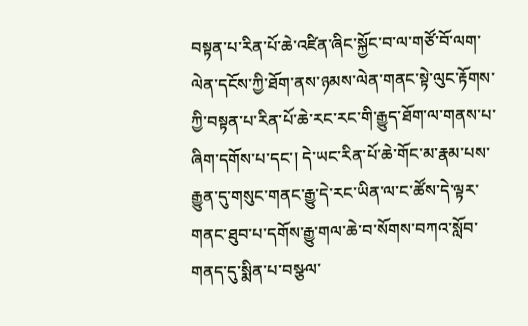བསྟན་པ་རིན་པོ་ཆེ་འཛིན་ཞིང་སྐྱོང་བ་ལ་གཙོ་བོ་ལག་ལེན་དངོས་ཀྱི་ཐོག་ནས་ཉམས་ལེན་གནང་སྟེ་ལུང་རྟོགས་ཀྱི་བསྟན་པ་རིན་པོ་ཆེ་རང་རང་གི་རྒྱུད་ཐོག་ལ་གནས་པ་ཞིག་དགོས་པ་དང་། དེ་ཡང་རིན་པོ་ཆེ་གོང་མ་རྣམ་པས་རྒྱུན་དུ་གསུང་གནང་རྒྱུ་དེ་རང་ཡིན་ལ་ང་ཚོས་དེ་ལྟར་གནང་ཐུབ་པ་དགོས་རྒྱུ་གལ་ཆེ་བ་སོགས་བཀའ་སློབ་གནད་དུ་སྨིན་པ་བསྩལ་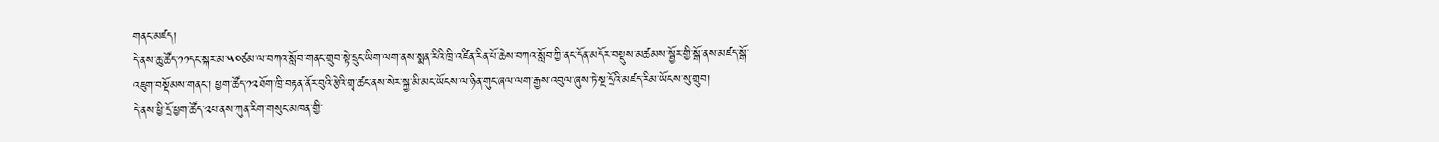གནང་མཛད།
དེ་ནས་ཆུ་ཚོད་༡༡དང་སྐར་མ་༥༠ཙམ་ལ་བཀའ་སློབ་གནང་གྲུབ་སྟེ་དྲུང་ཡིག་ལག་ནས་སྨན་རིའི་ཁྲི་འཛིན་རིན་པོ་ཆེས་བཀའ་སློབ་ཀྱི་ནང་དོན་མདོར་བསྡུས་མཚམས་སྦྱོར་གྱི་སྒོ་ནས་མཛད་སྒོ་འཇུག་བསྡོམས་གནང་། ཕྱག་ཚོད་༡༢ཐོག་ཁྲི་བརྟན་ནོར་བུའི་རྩེའི་གྲྭ་ཚང་ནས་སེར་སྐྱ་མི་མང་ཡོངས་ལ་ཉིན་གུང་ཞལ་ལག་རྒྱས་འབུལ་ཞུས་ཏེ་སྔ་དྲོའི་མཛད་རིམ་ཡོངས་སུ་གྲུབ།
དེ་ནས་ཕྱི་དྲོ་ཕྱག་ཚོད་༢པ་ནས་ཀུན་རིག་གསུང་མཁན་གྱི་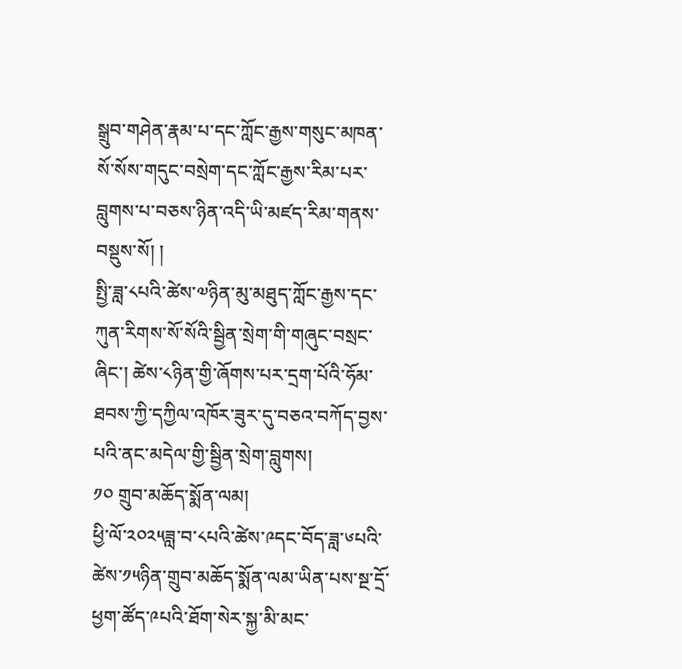སྒྲུབ་གཤེན་རྣམ་པ་དང་ཀློང་རྒྱས་གསུང་མཁན་སོ་སོས་གདུང་བསྲེག་དང་ཀློང་རྒྱས་རིམ་པར་བླུགས་པ་བཅས་ཉིན་འདི་ཡི་མཛད་རིམ་གནས་བསྡུས་སོ། །
སྤྱི་ཟླ་༨པའི་ཚེས་༧ཉིན་མུ་མཐུད་ཀློང་རྒྱས་དང་ཀུན་རིགས་སོ་སོའི་སྦྱིན་སྲེག་གི་གཞུང་བསྲང་ཞིང་། ཚེས་༨ཉིན་གྱི་ཞོགས་པར་དྲག་པོའི་ཧོམ་ཐབས་ཀྱི་དཀྱིལ་འཁོར་ཟུར་དུ་བཅའ་བཀོད་བྱས་པའི་ནང་མདེལ་གྱི་སྦྱིན་སྲེག་བླུགས།
༡༠ གྲུབ་མཆོད་སྨོན་ལམ།
ཕྱི་ལོ་༢༠༢༥ཟླ་བ་༨པའི་ཚེས་༩དང་བོད་ཟླ་༦པའི་ཚེས་༡༥ཉིན་གྲུབ་མཆོད་སྨོན་ལམ་ཡིན་པས་སྔ་དྲོ་ཕྱག་ཚོད་༩པའི་ཐོག་སེར་སྐྱ་མི་མང་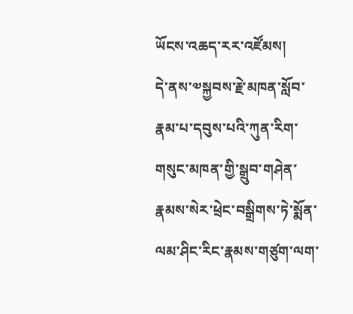ཡོངས་འཆད་རར་འཛོམས།
དེ་ནས་༧སྐྱབས་རྗེ་མཁན་སློབ་རྣམ་པ་དབུས་པའི་ཀུན་རིག་གསུང་མཁན་གྱི་སྒྲུབ་གཤེན་རྣམས་སེར་ཕྲེང་བསྒྲིགས་ཏེ་སྨོན་ལམ་ཤིང་རིང་རྣམས་གཙུག་ལག་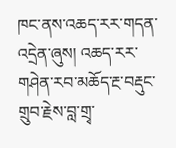ཁང་ནས་འཆད་རར་གདན་འདྲེན་ཞུས། འཆད་རར་གཤེན་རབ་མཆོད་རྔ་བརྡུང་གྲུབ་རྗེས་བླ་གྲྭ་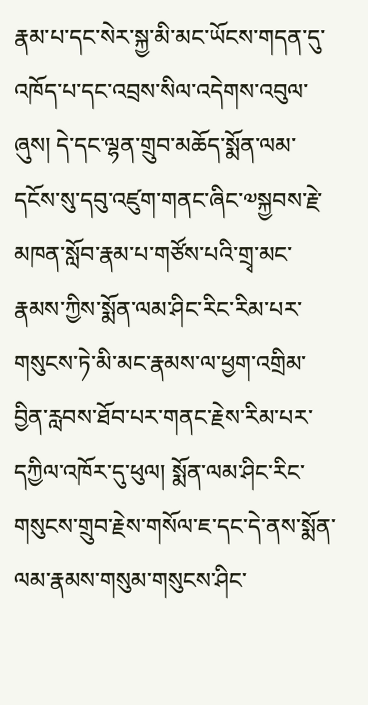རྣམ་པ་དང་སེར་སྐྱ་མི་མང་ཡོངས་གདན་དུ་འཁོད་པ་དང་འབྲས་སིལ་འདེགས་འབུལ་ཞུས། དེ་དང་ལྷན་གྲུབ་མཆོད་སྨོན་ལམ་དངོས་སུ་དབུ་འཛུག་གནང་ཞིང་༧སྐྱབས་རྗེ་མཁན་སློབ་རྣམ་པ་གཙོས་པའི་གྲྭ་མང་རྣམས་ཀྱིས་སྨོན་ལམ་ཤིང་རིང་རིམ་པར་གསུངས་ཏེ་མི་མང་རྣམས་ལ་ཕྱག་འགྲིམ་བྱིན་རླབས་ཐོབ་པར་གནང་རྗེས་རིམ་པར་དཀྱིལ་འཁོར་དུ་ཕུལ། སྨོན་ལམ་ཤིང་རིང་གསུངས་གྲུབ་རྗེས་གསོལ་ཇ་དང་དེ་ནས་སྨོན་ལམ་རྣམས་གསུམ་གསུངས་ཤིང་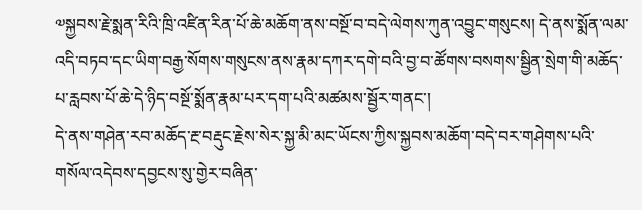༧སྐྱབས་རྗེ་སྨན་རིའི་ཁྲི་འཛིན་རིན་པོ་ཆེ་མཆོག་ནས་བསྔོ་བ་བདེ་ལེགས་ཀུན་འབྱུང་གསུངས། དེ་ནས་སྨོན་ལམ་འདི་བཏབ་དང་ཡིག་བརྒྱ་སོགས་གསུངས་ནས་རྣམ་དཀར་དགེ་བའི་བྱ་བ་ཚོགས་བསགས་སྦྱིན་སྲེག་གི་མཆོད་པ་རླབས་པོ་ཆེ་དེ་ཉིད་བསྔོ་སྨོན་རྣམ་པར་དག་པའི་མཚམས་སྦྱོར་གནང་།
དེ་ནས་གཤེན་རབ་མཆོད་རྔ་བརྡུང་རྗེས་སེར་སྐྱ་མི་མང་ཡོངས་ཀྱིས་སྐྱབས་མཆོག་བདེ་བར་གཤེགས་པའི་གསོལ་འདེབས་དབྱངས་སུ་གྱེར་བཞིན་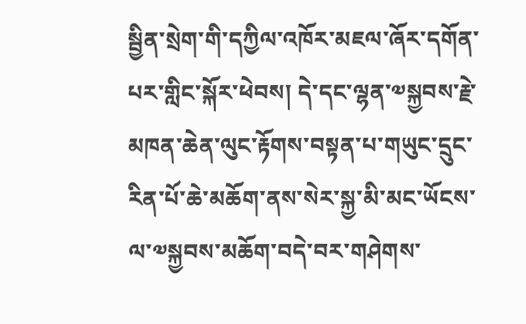སྦྱིན་སྲེག་གི་དཀྱིལ་འཁོར་མཇལ་ཞོར་དགོན་པར་གླིང་སྐོར་ཕེབས། དེ་དང་ལྷན་༧སྐྱབས་རྗེ་མཁན་ཆེན་ལུང་རྟོགས་བསྟན་པ་གཡུང་དྲུང་རིན་པོ་ཆེ་མཆོག་ནས་སེར་སྐྱ་མི་མང་ཡོངས་ལ་༧སྐྱབས་མཆོག་བདེ་བར་གཤེགས་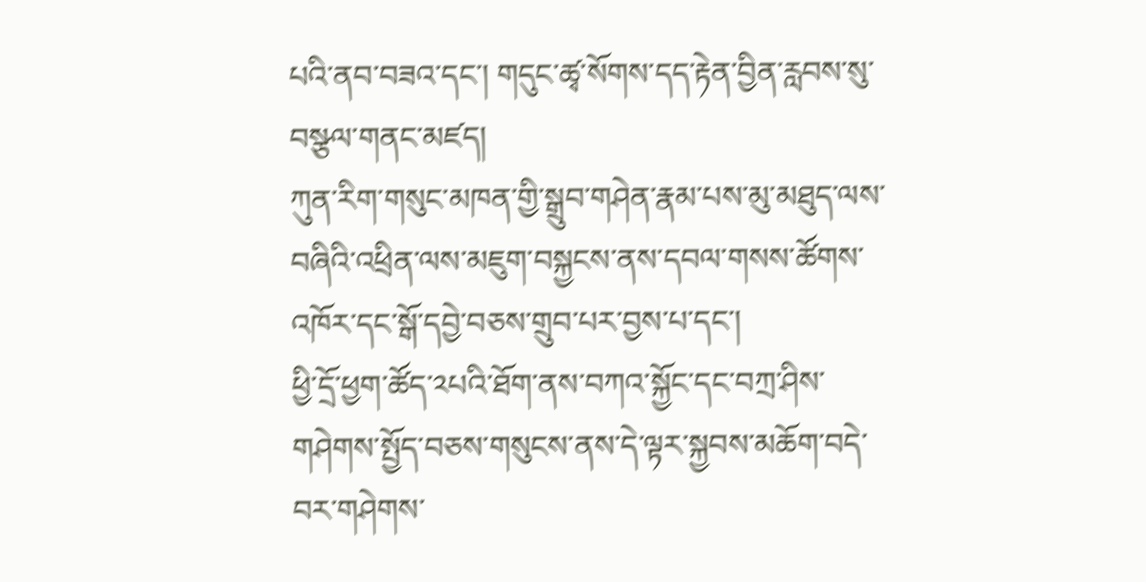པའི་ནབ་བཟའ་དང་། གདུང་ཚྭ་སོགས་དད་རྟེན་བྱིན་རླབས་སུ་བསྩལ་གནང་མཛད།
ཀུན་རིག་གསུང་མཁན་གྱི་སྒྲུབ་གཤེན་རྣམ་པས་མུ་མཐུད་ལས་བཞིའི་འཕྲིན་ལས་མཇུག་བསྐྱངས་ནས་དབལ་གསས་ཚོགས་འཁོར་དང་སྒོ་དབྱེ་བཅས་གྲུབ་པར་བྱས་པ་དང་།
ཕྱི་དྲོ་ཕྱག་ཚོད་༢པའི་ཐོག་ནས་བཀའ་སྐྱོང་དང་བཀྲ་ཤིས་གཤེགས་སྤྱོད་བཅས་གསུངས་ནས་དེ་ལྟར་སྐྱབས་མཆོག་བདེ་བར་གཤེགས་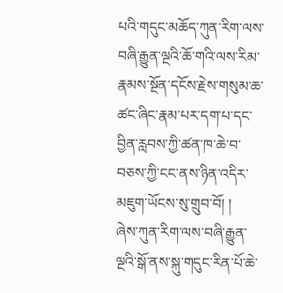པའི་གདུང་མཆོད་ཀུན་རིག་ལས་བཞི་རྒྱུན་ལྔའི་ཆོ་གའི་ལས་རིམ་རྣམས་སྔོན་དངོས་རྗེས་གསུམ་ཆ་ཚང་ཞིང་རྣམ་པར་དག་པ་དང་བྱིན་རླབས་ཀྱི་ཚན་ཁ་ཆེ་བ་བཅས་ཀྱི་ངང་ནས་ཉིན་འདིར་མཇུག་ཡོངས་སུ་གྲུབ་བོ། །
ཞེས་ཀུན་རིག་ལས་བཞི་རྒྱུན་ལྔའི་སྒོ་ནས་སྐུ་གདུང་རིན་པོ་ཆེ་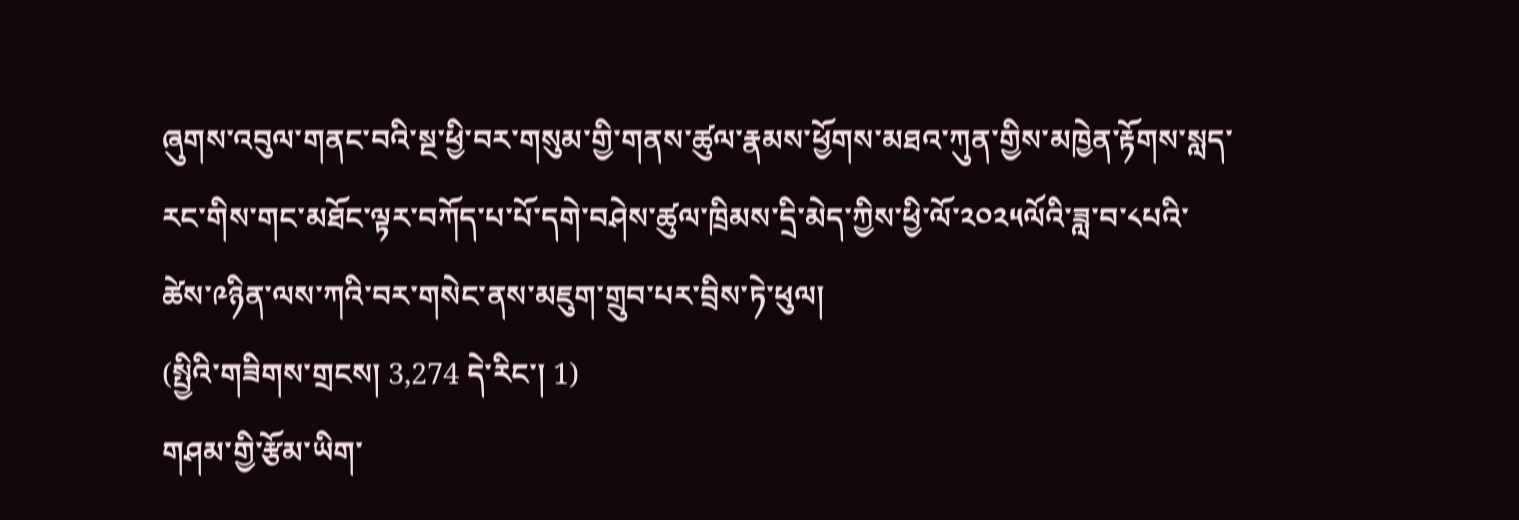ཞུགས་འབུལ་གནང་བའི་སྔ་ཕྱི་བར་གསུམ་གྱི་གནས་ཚུལ་རྣམས་ཕྱོགས་མཐའ་ཀུན་གྱིས་མཁྱེན་རྟོགས་སླད་རང་གིས་གང་མཐོང་ལྟར་བཀོད་པ་པོ་དགེ་བཤེས་ཚུལ་ཁྲིམས་དྲི་མེད་ཀྱིས་ཕྱི་ལོ་༢༠༢༥ལོའི་ཟླ་བ་༨པའི་ཚེས་༩ཉིན་ལས་ཀའི་བར་གསེང་ནས་མཇུག་གྲུབ་པར་བྲིས་ཏེ་ཕུལ།
(སྤྱིའི་གཟིགས་གྲངས། 3,274 དེ་རིང་། 1)
གཤམ་གྱི་རྩོམ་ཡིག་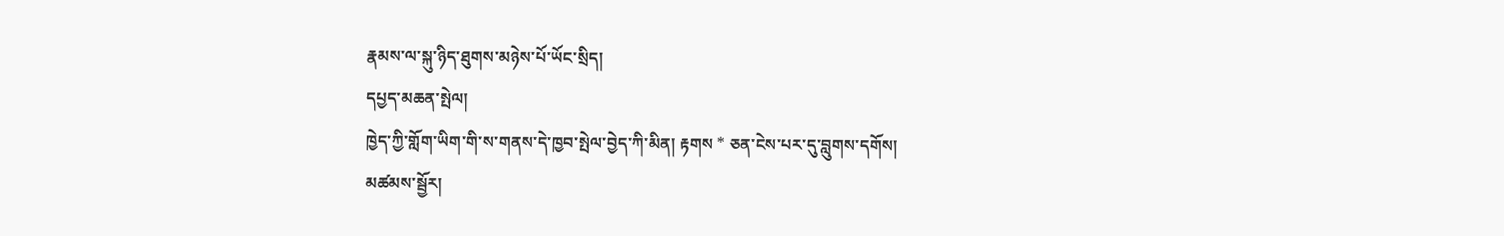རྣམས་ལ་སྐུ་ཉིད་ཐུགས་མཉེས་པོ་ཡོང་སྲིད།
དཔྱད་མཆན་སྤེལ།
ཁྱེད་ཀྱི་གློག་ཡིག་གི་ས་གནས་དེ་ཁྱབ་སྤེལ་བྱེད་ཀི་མིན། རྟགས * ཅན་ངེས་པར་དུ་བླུགས་དགོས།
མཚམས་སྦྱོར།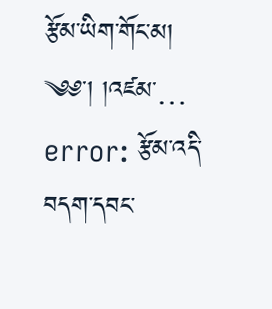རྩོམ་ཡིག་གོང་མ།
༄༅་། །འཛམ་…
error: རྩོམ་འདི་བདག་དབང་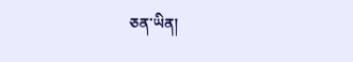ཅན་ཡིན།